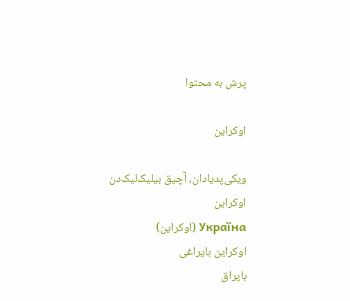پرش به محتوا

اوکراین

ویکی‌پدیادان، آچیق بیلیک‌لیک‌دن
اوکراین
Україна (اوکراین)
اوکراین بایراغی
بایراق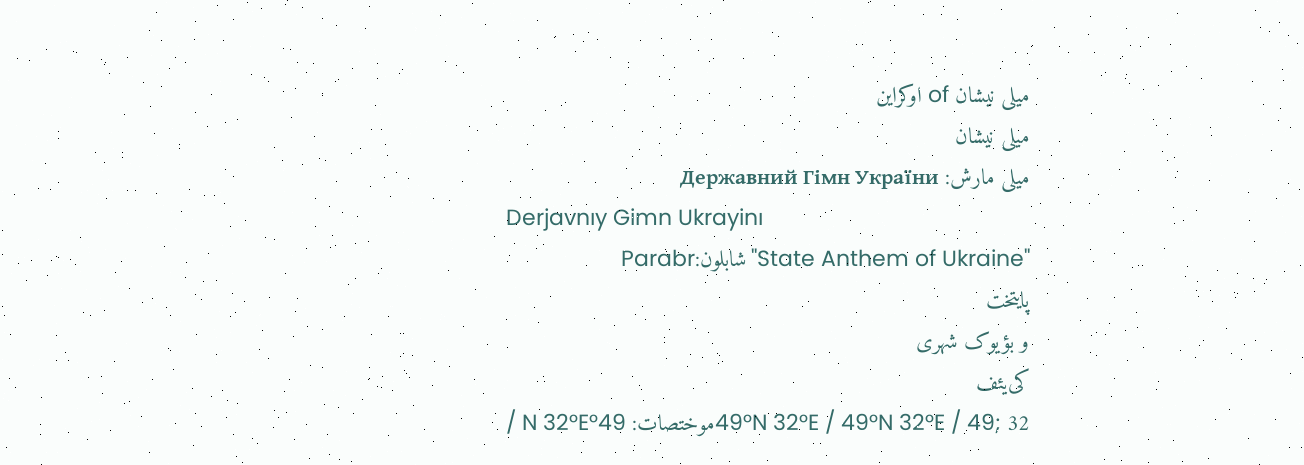میلی نیشان of اوکراین
میلی نیشان
میلی مارش: Державний Гімн України
Derjavnıy Gimn Ukrayinı
"State Anthem of Ukraine"شابلون:Parabr
پایتخت
و بؤیوک شهری
کی‌یئف
49°N 32°E / 49°N 32°E / 49; 32موختصات: 49°N 32°E /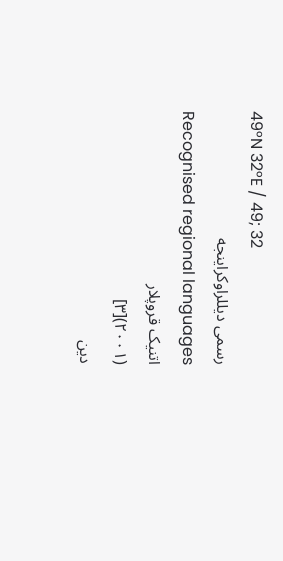49°N 32°E / 49; 32
رسمی دیللراوکراینجه
Recognised regional languages
اتنیک قروپلار
(۲۰۰۱)[۳]
دین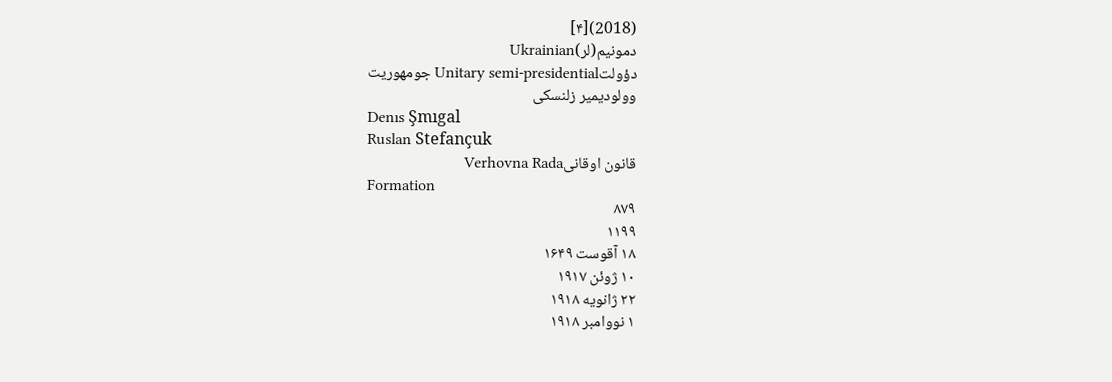(2018)[۴]
دمونیم(لر)Ukrainian
دؤولتUnitary semi-presidential جومهوریت
وولودیمیر زلنسکی
Denıs Şmıgal
Ruslan Stefançuk
قانون اوقانیVerhovna Rada
Formation
۸۷۹
۱۱۹۹
۱۸ آقوست ۱۶۴۹
۱۰ ژوئن ۱۹۱۷
۲۲ ژانویه ۱۹۱۸
۱ نووامبر ۱۹۱۸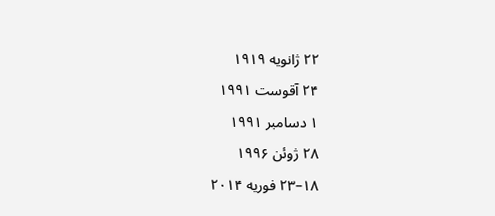۲۲ ژانویه ۱۹۱۹
۲۴ آقوست ۱۹۹۱
۱ دسامبر ۱۹۹۱
۲۸ ژوئن ۱۹۹۶
۱۸–۲۳ فوریه ۲۰۱۴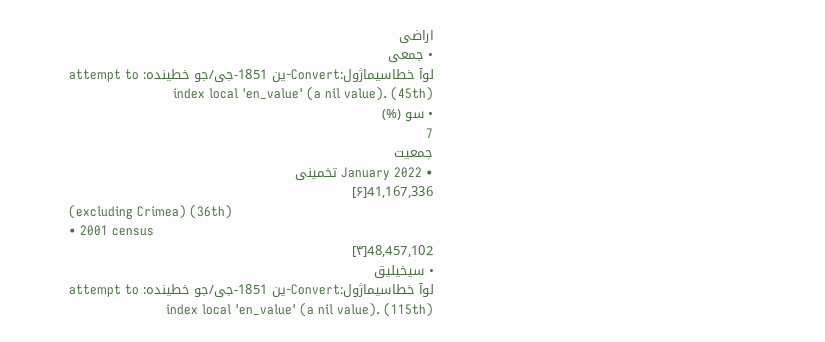اراضی
• جمعی
لوآ خطاسیماژول:Convert-ین 1851-جی/جو خطینده: attempt to index local 'en_value' (a nil value). (45th)
• سو (%)
7
جمعیت
• January 2022 تخمینی
41,167,336[۶]
(excluding Crimea) (36th)
• 2001 census
48,457,102[۳]
• سیخیلیق
لوآ خطاسیماژول:Convert-ین 1851-جی/جو خطینده: attempt to index local 'en_value' (a nil value). (115th)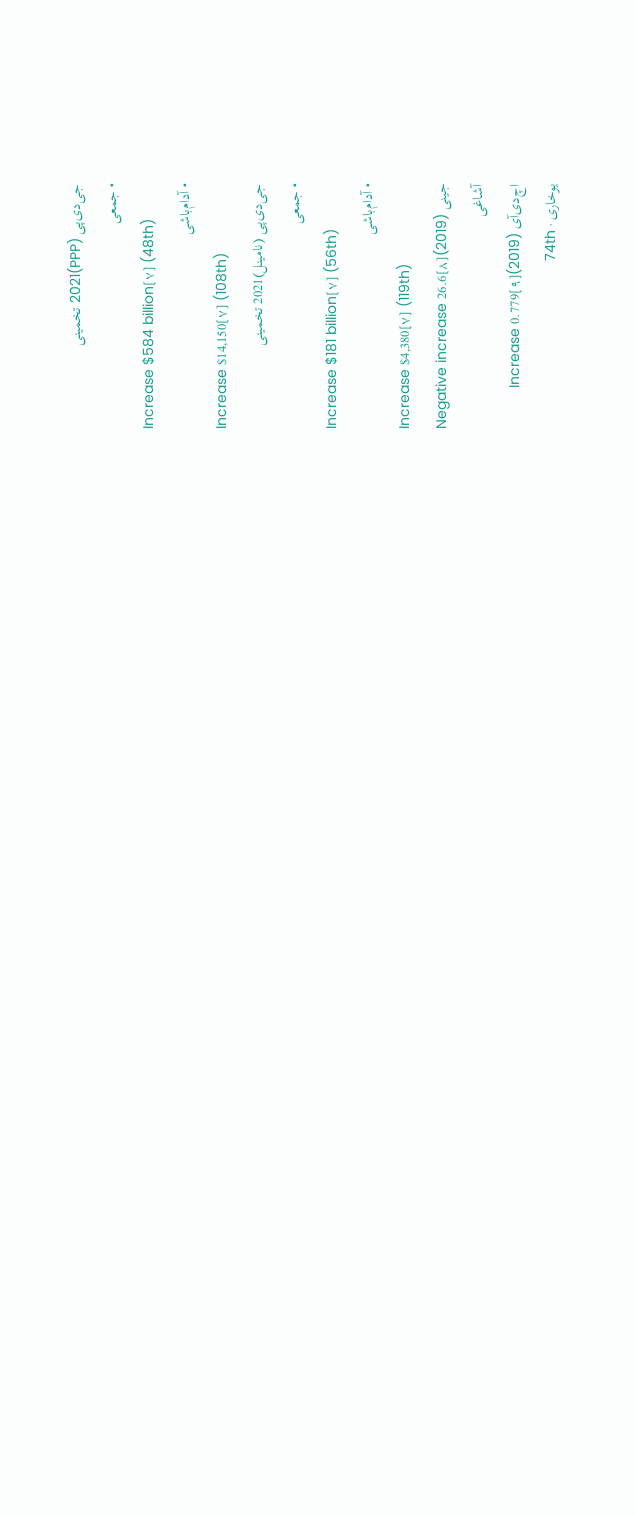جی‌دی‌پی (PPP)2021 تخمینی
• جمعی
Increase $584 billion[۷] (48th)
• آدام‌باشی
Increase $14,150[۷] (108th)
جی‌دی‌پی (نامینل)2021 تخمینی
• جمعی
Increase $181 billion[۷] (56th)
• آدام‌باشی
Increase $4,380[۷] (119th)
جینی (2019)Negative increase 26.6[۸]
آشاغی
اچ‌دی‌آی (2019)Increase 0.779[۹]
یوخاری · 74th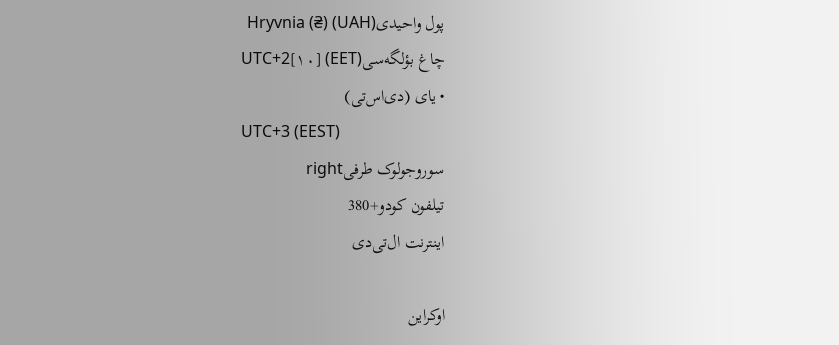پول واحیدیHryvnia (₴) (UAH)
چاغ بؤلگه‌سیUTC+2[۱۰] (EET)
• یای (دی‌اس‌تی)
UTC+3 (EEST)
سوروجولوک طرفیright
تیلفون کودو+380
اینترنت ال‌تی‌دی

اوکراین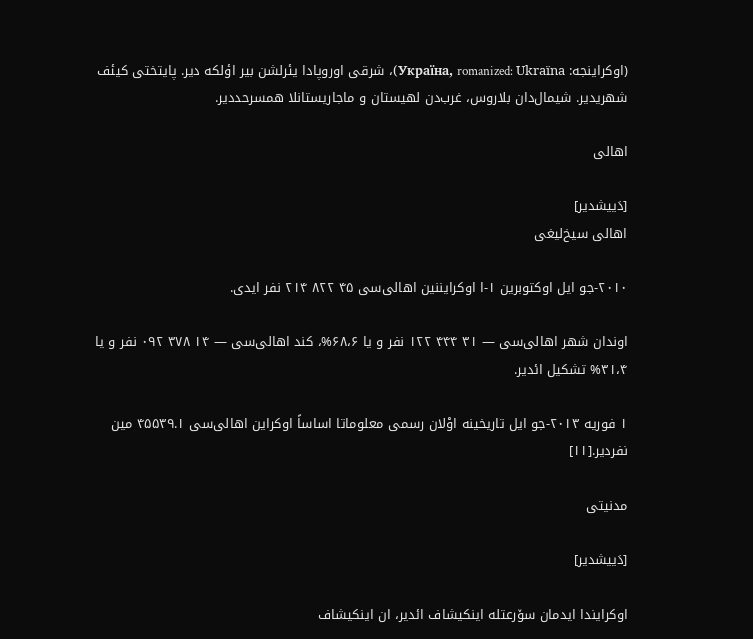(اوکراینجه: Україна, romanized: Ukraïna)، شرقی اوروپادا یئرلشن بیر اؤلکه دیر. پایتختی کیئف شهریدیر. شیمال‌دان بلاروس، غرب‌دن لهیستان و ماجاریستانلا همسرحددیر.

اهالی

[دَییشدیر]
اهالی سیخ‌لیغی

۲۰۱۰-جو ایل اوکتوبرین ۱-ا اوکرایننین اهالی‌سی ۴۵ ۸۲۲ ۲۱۴ نفر ایدی.

اوندان شهر اهالی‌سی — ۳۱ ۴۴۴ ۱۲۲ نفر و یا ۶۸،۶%، کند اهالی‌سی — ۱۴ ۳۷۸ ۰۹۲ نفر و یا ۳۱،۴% تشکیل ائدیر.

۱ فوریه ۲۰۱۳-جو ایل تاریخینه اوْلان رسمی معلوماتا اساساً اوکراین اهالی‌سی ۴۵۵۳۹.۱ مین نفردیر.[۱۱]

مدنیتی

[دَییشدیر]

اوکرایندا ایدمان سۆرعتله اینکیشاف ائدیر، ان اینکیشاف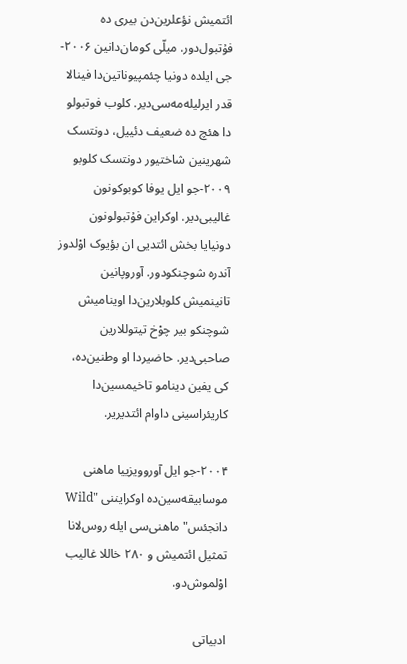ائتمیش نؤعلرین‌دن بیری ده فۇتبول‌دور. میلّی کومان‌دانین ۲۰۰۶-جی ایلده دونیا چئمپیوناتین‌دا فینالا قدر ایرلیله‌مه‌سی‌دیر. کلوب فوتبولو دا هئچ ده ضعیف دئییل، دونتسک شهرینین شاختیور دونتسک کلوبو ۲۰۰۹-جو ایل یوفا کوبوکونون غالیبی‌دیر. اوکراین فۇتبولونون دونیایا بخش ائتدیی ان بؤیوک اوْلدوز آندره شوچنکودور. آوروپانین تانینمیش کلوبلارین‌دا اوینامیش شوچنکو بیر چوْخ تیتوللارین صاحبی‌دیر. حاضیردا او وطنین‌ده، کی یفین دینامو تاخیمسین‌دا کاریئراسینی داوام ائتدیریر.

۲۰۰۴-جو ایل آوروویزییا ماهنی موسابیقه‌سین‌ده اوکرایننی "Wild دانجئس" ماهنی‌سی ایله روس‌لانا تمثیل ائتمیش و ۲۸۰ خاللا غالیب اوْلموش‌دو.

ادبیاتی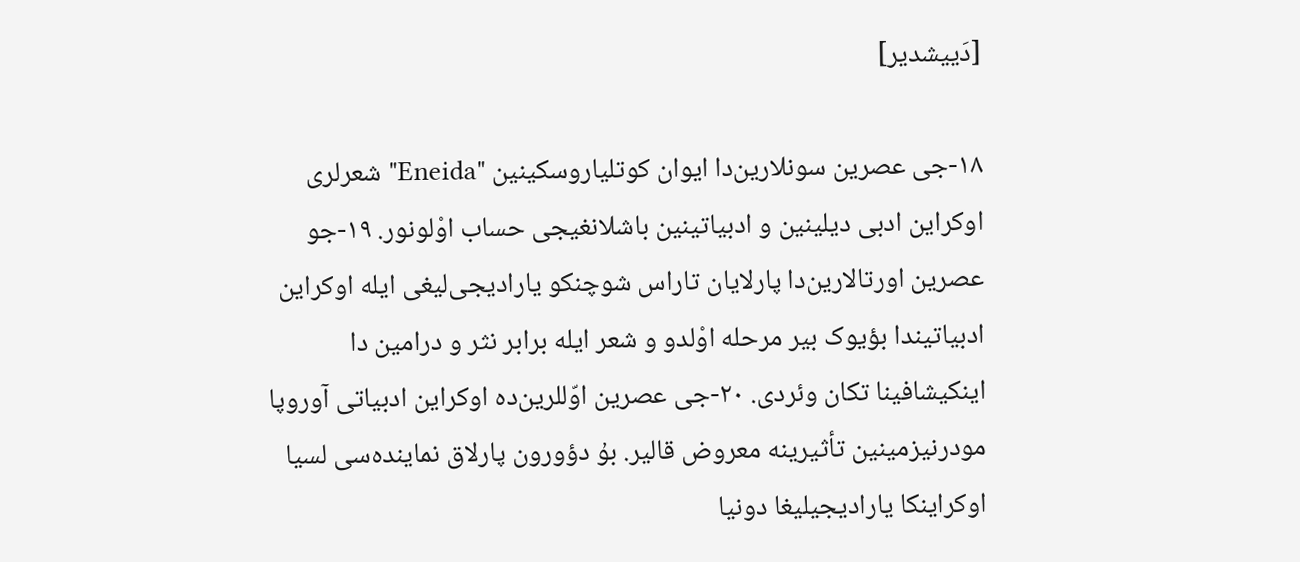[دَییشدیر]

۱۸-جی عصرین سونلارین‌دا ایوان کوتلیاروسکینین "Eneida" شعرلری اوکراین ادبی دیلینین و ادبیاتینین باشلانغیجی حساب اوْلونور. ۱۹-جو عصرین اورتالارین‌دا پارلایان تاراس شوچنکو یارادیجی‌لیغی ایله اوکراین ادبیاتیندا بؤیوک بیر مرحله اوْلدو و شعر ایله برابر نثر و درامین دا اینکیشافینا تکان وئردی. ۲۰-جی عصرین اوّللرین‌ده اوکراین ادبیاتی آوروپا مودرنیزمینین تأثیرینه معروض قالیر. بۇ دؤورون پارلاق نماینده‌سی لسیا اوکراینکا یارادیجیلیغا دونیا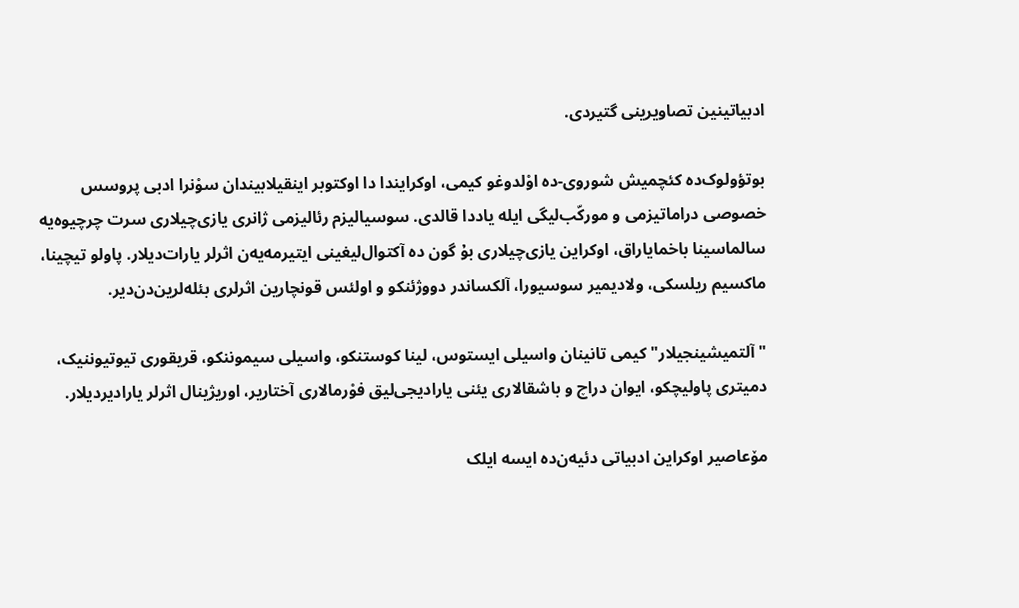ادبیاتینین تصاویرینی گتیردی.

بوتؤولوک‌ده کئچمیش شوروی-ده اوْلدوغو کیمی، اوکرایندا دا اوکتوبر اینقیلابیندان سوْنرا ادبی پروسس خصوصی دراماتیزمی و مورکّب‌لیگی ایله یاددا قالدی. سوسیالیزم رئالیزمی ژانری یازی‌چیلاری سرت چرچیوه‌یه سالماسینا باخمایاراق، اوکراین یازی‌چیلاری بۇ گون ده آکتوال‌لیغینی ایتیرمه‌یه‌ن اثرلر یارات‌دیلار. پاولو تیچینا، ماکسیم ریلسکی، ولادیمیر سوسیورا، آلکساندر دووژئنکو و اولئس قونچارین اثرلری بئله‌لرین‌دن‌دیر.

"آلتمیشینجیلار" کیمی تانینان واسیلی ایستوس، لینا کوستنکو، واسیلی سیموننکو، قریقوری تیوتیوننیک، دمیتری پاولیچکو، ایوان دراچ و باشقالاری یئنی یارادیجی‌لیق فوْرمالاری آختاریر، اوریژینال اثرلر یارادیردیلار.

مۆعاصیر اوکراین ادبیاتی دئیه‌ن‌ده ایسه ایلک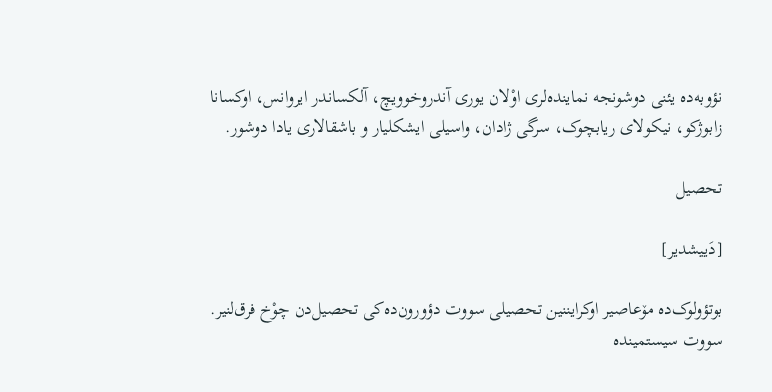نؤوبه‌ده یئنی دوشونجه نماینده‌لری اوْلان یوری آندروخوویچ، آلکساندر ایروانس، اوکسانا زابوژکو، نیکولای ریابچوک، سرگی ژادان، واسیلی ایشکلیار و باشقالاری یادا دوشور.

تحصیل

[دَییشدیر]

بوتؤولوک‌ده مۆعاصیر اوکرایننین تحصیلی سووت دؤورون‌ده‌کی تحصیل‌دن چوْخ فرق‌لنیر. سووت سیستمینده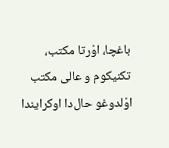باغچا، اوْرتا مکتب، تکنیکوم و عالی مکتب اوْلدوغو حال‌دا اوکرایندا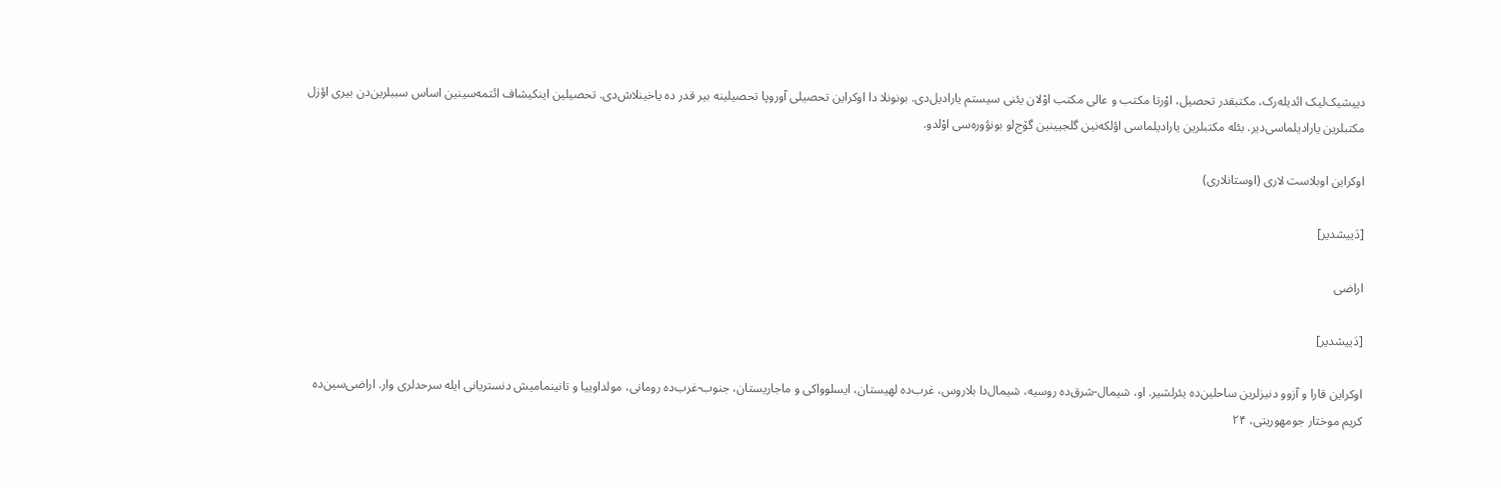دییشیک‌لیک ائدیله‌رک، مکتبقدر تحصیل، اوْرتا مکتب و عالی مکتب اوْلان یئنی سیستم یارادیل‌دی. بونونلا دا اوکراین تحصیلی آوروپا تحصیلینه بیر قدر ده یاخینلاش‌دی. تحصیلین اینکیشاف ائتمه‌سینین اساس سببلرین‌دن بیری اؤزل مکتبلرین یارادیلماسی‌دیر. بئله مکتبلرین یارادیلماسی اؤلکه‌نین گلجیینین گۆج‌لو بونؤوره‌سی اوْلدو.

اوکراین اوبلاست لاری (اوستانلاری)

[دَییشدیر]

اراضی

[دَییشدیر]

اوکراین قارا و آزوو دنیزلرین ساحلین‌ده یئرلشیر. او، شیمال-شرق‌ده روسیه، شیمال‌دا بلاروس، غرب‌ده لهیستان، ایسلوواکی و ماجاریستان، جنوب-غرب‌ده رومانی، مولداوییا و تانینمامیش دنستریانی ایله سرحدلری وار. اراضی‌سین‌ده کریم موختار جومهوریتی، ۲۴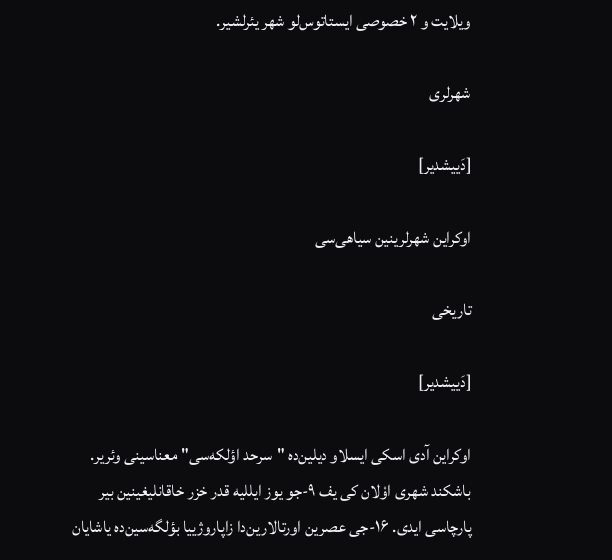ویلایت و ۲ خصوصی ایستاتوس‌لو شهر یئرلشیر.

شهرلری

[دَییشدیر]

اوکراین شهرلرینین سیاهی‌سی

تاریخی

[دَییشدیر]

اوکراین آدی اسکی ایسلاو دیلین‌ده "سرحد اؤلکه‌سی" معناسینی وئریر. باشکند شهری اوْلان کی یف ۹-جو یوز ایللیه قدر خزر خاقانلیغینین بیر پارچاسی ایدی. ۱۶-جی عصرین اورتالارین‌دا زاپاروژییا بؤلگه‌سین‌ده یاشایان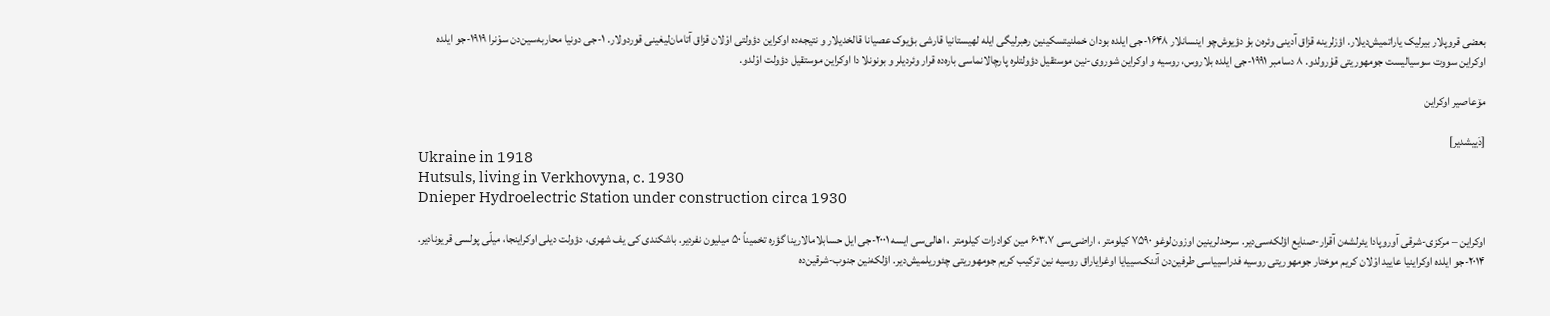بعضی قروپلار بیرلیک یاراتمیش‌دیلار. اؤزلرینه قزاق آدینی وئره‌ن بۇ دؤیوش‌چو اینسانلار ۱۶۴۸-جی ایلده بودان خملنیتسکینین رهبرلیگی ایله لهیستانیا قارشی بؤیوک عصیانا قالخدیلار و نتیجه‌ده اوکراین دؤولتی اوْلان قزاق آتامان‌لیغینی قوردولار. ۱-جی دونیا محاربه‌سین‌دن سوْنرا ۱۹۱۹-جو ایلده اوکراین سووت سوسیالیست جومهوریتی قۇرولدو. ۸ دسامبر ۱۹۹۱-جی ایلده بلاروس، روسیه و اوکراین شوروی-نین موستقیل دؤولتلره پارچالانماسی باره‌ده قرار وئردیلر و بونونلا دا اوکراین موستقیل دؤولت اوْلدو.

مۆعاصیر اوکراین

[دَییشدیر]
Ukraine in 1918
Hutsuls, living in Verkhovyna, c. 1930
Dnieper Hydroelectric Station under construction circa 1930

اوکراین – مرکزی-شرقی آوروپادا یئرلشه‌ن آقرار-صنایع اؤلکه‌سی‌دیر. سرحدلرینین اوزون‌لوغو ۷۵۹۰ کیلومتر ، اراضی‌سی ۶۰۳،۷ مین کوادرات کیلومتر ، اهالی‌سی ایسه ۲۰۰۱-جی ایل حسابلامالارینا گؤره تخمیناً ۵۰ میلیون نفردیر. باشکندی کی یف شهری، دؤولت دیلی اوکراینجا، میلّی پولسی قریونادیر. ۲۰۱۴-جو ایلده اوکراینیا عایید اوْلان کریم موختار جومهوریتی روسیه فدراسییاسی طرفین‌دن آننک‌سییایا اوغرایاراق روسیه نین ترکیب کریم جومهوریتی چئوریلمیش‌دیر. اؤلکه‌نین جنوب-شرقین‌ده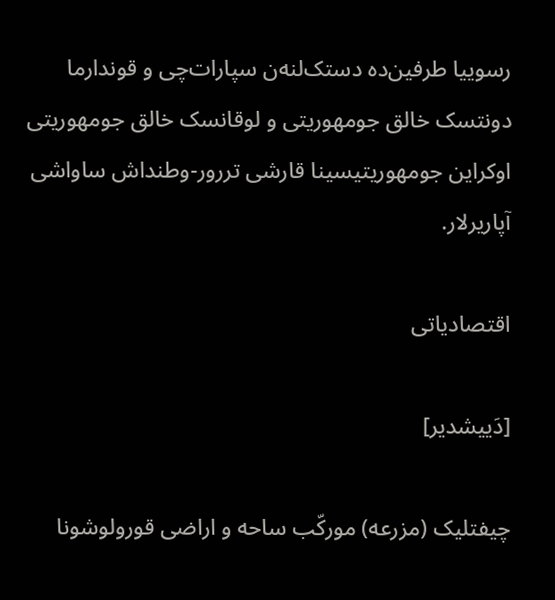رسوییا طرفین‌ده دستک‌لنه‌ن سپارات‌چی و قوندارما دونتسک خالق جومهوریتی و لوقانسک خالق جومهوریتی اوکراین جومهوریتیسینا قارشی تررور-وطنداش ساواشی آپاریرلار.

اقتصادیاتی

[دَییشدیر]

چیفتلیک (مزرعه) مورکّب ساحه و اراضی قورولوشونا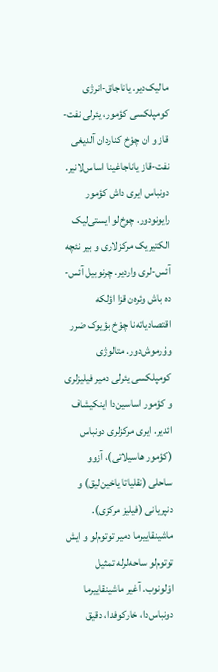مالیک‌دیر. یاناجاق-انرژی کومپلکسی کؤمور، یئرلی نفت-قاز و ان چوْخ کناردان آلدیغی نفت-قاز یاناجاغینا اساس‌لانیر. دونباس ایری داش کؤمور رایونودور. چوخ‌لو ایستی‌لیک الکتیریک مرکزلاری و بیر نئچه آئس-لری واردیر. چرنوبیل آئس-ده باش وئره‌ن قزا اؤلکه اقتصادیاته‌نا چوْخ بؤیوک ضرر وۇرموش‌دور. متالوژی کومپلکسی یئرلی دمیر فیلیزلری و کؤمور اساسین‌دا اینکیشاف ائدیر. ایری مرکزلری دونباس (کؤمور هاسیلاتی)، آزوو ساحلی (نقلیاتا یاخین‌لیق) و دنپریانی (فیلیز مرکزی). ماشینقاییرما دمیر توتوم‌لو و ایش توتوم‌لو ساحه‌لرله تمثیل اوْلونوب. آغیر ماشینقاییرما دونباس‌دا، خارکوفدا، دقیق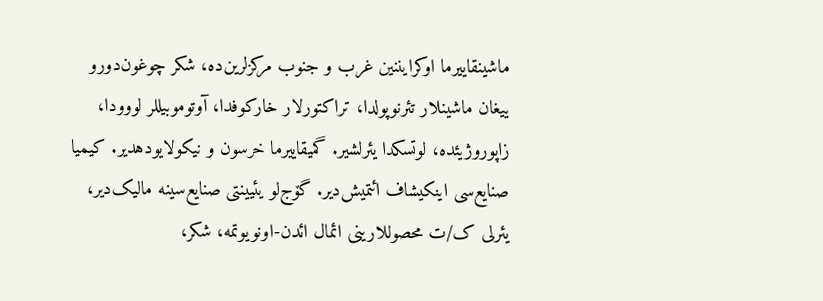ماشینقاییرما اوکرایننین غرب و جنوب مرکزلرین‌ده، شکر چوغون‌دورو ییغان ماشینلار تئرنوپولدا، تراکتورلار خارکوفدا، آوتوموبیللر لووودا، زاپوروژیئده، لوتسکدا یئرلشیر. گمیقاییرما خرسون و نیکولایودهدیر. کیمیا صنایع‌سی اینکیشاف ائتمیش‌دیر. گۆج‌لو یئیینتی صنایع‌سینه مالیک‌دیر، یئرلی ک/ت محصوللارینی ائمال ائدن-اونویوتمه، شکر،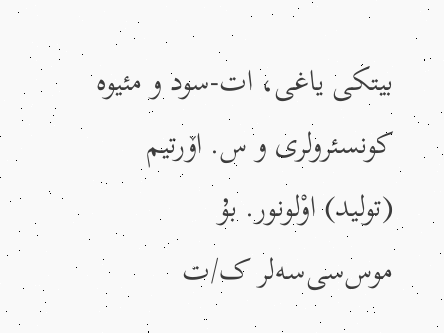بیتکی یاغی، ات-سود و مئیوه کونسئرولری و س. اۆرتیم (تولید) اوْلونور. بۇ موس‌سی‌سه‌لر ک/ت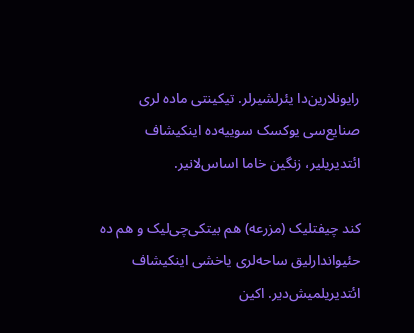رایونلارین‌دا یئرلشیرلر. تیکینتی ماده لری صنایع‌سی یوکسک سوییه‌ده اینکیشاف ائتدیریلیر، زنگین خاما اساس‌لانیر.

کند چیفتلیک (مزرعه) هم بیتکی‌چی‌لیک و هم ده حئیواندارلیق ساحه‌لری یاخشی اینکیشاف ائتدیریلمیش‌دیر. اکین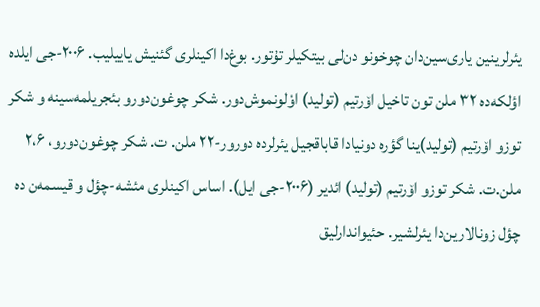یئرلرینین یاری‌سین‌دان چوخونو دن‌لی بیتکیلر تۇتور. بوغ‌دا اکینلری گئنیش یاییلیب. ۲۰۰۶-جی ایلده اؤلکه‌ده ۳۲ ملن تون تاخیل اۆرتیم (تولید) اوْلونموش‌دور. شکر چوغون‌دورو بئجریلمه‌سینه و شکر توزو اۆرتیم (تولید)ینا گؤره دونیادا قاباقجیل یئرلرده دورور-۲۲ ملن. ت. شکر چوغون‌دورو، ۲،۶ ملن.ت. شکر توزو اۆرتیم (تولید) ائدیر (۲۰۰۶-جی ایل). اساس اکینلری مئشه-چؤل و قیسمه‌ن ده چؤل زونالارین‌دا یئرلشیر. حئیواندارلیق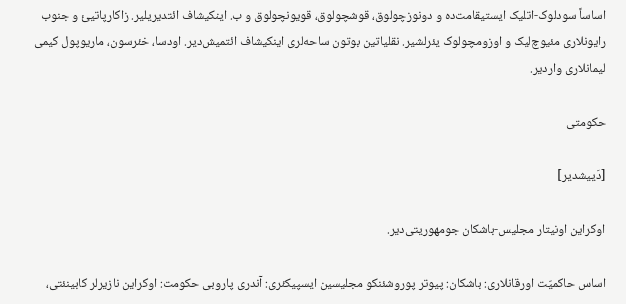اساساً سودلوک-اتلیک ایستیقامت‌ده و دونوزچولوق، قوشچولوق، قویونچولوق و ب. اینکیشاف ائتدیریلیر. زاکارپاتیئ و جنوب رایونلاری مئیوچ‌لیک و اوزومچولوک یئرلشیر. نقلیاتین بوتون ساحه‌لری اینکیشاف ائتمیش‌دیر. اودسا، خئرسون، ماریوپول کیمی لیمانلاری واردیر.

حکومتی

[دَییشدیر]

اوکراین اونیتار مجلیس-باشکان جومهوریتی‌دیر.

اساس حاکمیّت اورقانلاری: باشکان: پیوتر پوروشئنکو مجلیسین ایسپیکئری: آندری پاروبی حکومت: اوکراین نازیرلر کابینئتی،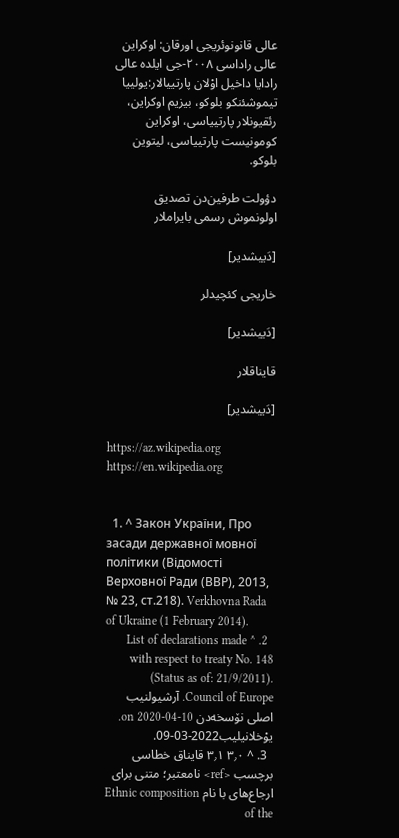عالی قانونوئریجی اورقان: اوکراین عالی راداسی ۲۰۰۸-جی ایلده عالی رادایا داخیل اوْلان پارتییالار:یولییا تیموشئنکو بلوکو، بیزیم اوکراین، رئقیونلار پارتییاسی، اوکراین کومونیست پارتییاسی، لیتوین بلوکو.

دؤولت طرفین‌دن تصدیق اولونموش رسمی بایراملار

[دَییشدیر]

خاریجی کئچیدلر

[دَییشدیر]

قایناقلار

[دَییشدیر]

https://az.wikipedia.org https://en.wikipedia.org


  1. ^ Закон України, Про засади державної мовної політики (Відомості Верховної Ради (ВВР), 2013, № 23, ст.218). Verkhovna Rada of Ukraine (1 February 2014).
  2. ^ List of declarations made with respect to treaty No. 148 (Status as of: 21/9/2011). Council of Europe. آرشیولنیب اصلی نۆسخه‌دن on 2020-04-10. یوْخلانیلیب2022-03-09.
  3. ^ ۳٫۰ ۳٫۱ قایناق خطاسی برچسب <ref> نامعتبر؛ متنی برای ارجاع‌های با نام Ethnic composition of the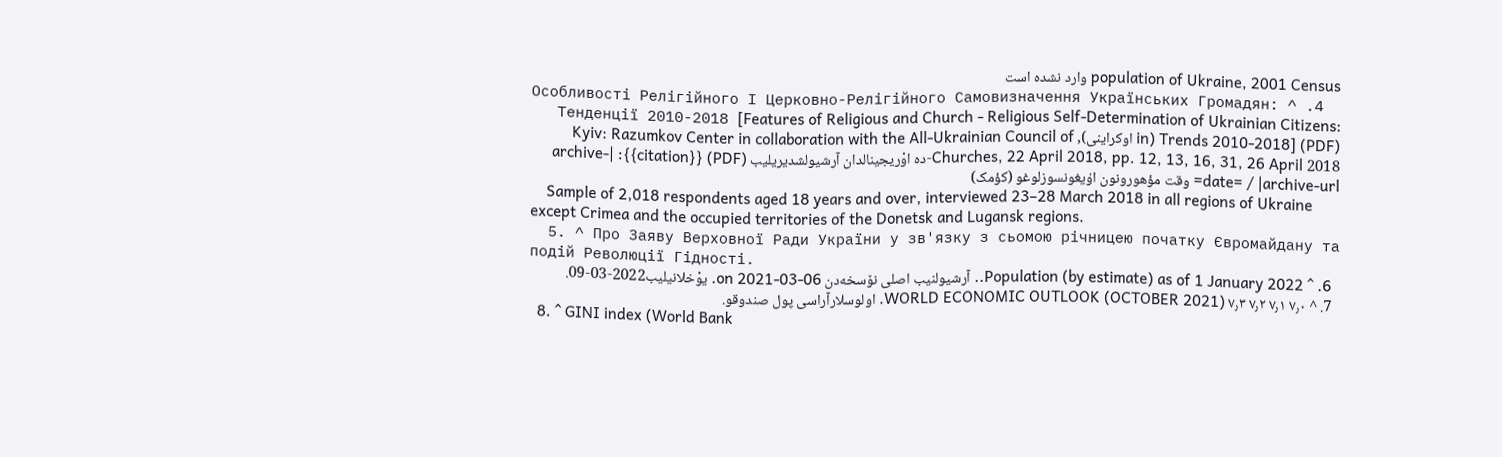population of Ukraine, 2001 Census وارد نشده است
  4. ^ Особливості Релігійного І Церковно-Релігійного Самовизначення Українських Громадян: Тенденції 2010-2018 [Features of Religious and Church - Religious Self-Determination of Ukrainian Citizens: Trends 2010-2018] (PDF) (in اوکراینی), Kyiv: Razumkov Center in collaboration with the All-Ukrainian Council of Churches, 22 April 2018, pp. 12, 13, 16, 31, 26 April 2018-ده اوْریجینالدان آرشیولشدیریلیب (PDF) {{citation}}: |archive-date= / |archive-url= وقت مؤهورونون اۇیغونسوزلوغو (کؤمک)
    Sample of 2,018 respondents aged 18 years and over, interviewed 23–28 March 2018 in all regions of Ukraine except Crimea and the occupied territories of the Donetsk and Lugansk regions.
  5. ^ Про Заяву Верховної Ради України у зв'язку з сьомою річницею початку Євромайдану та подій Революції Гідності.
  6. ^ Population (by estimate) as of 1 January 2022.. آرشیولنیب اصلی نۆسخه‌دن on 2021-03-06. یوْخلانیلیب2022-03-09.
  7. ^ ۷٫۰ ۷٫۱ ۷٫۲ ۷٫۳ WORLD ECONOMIC OUTLOOK (OCTOBER 2021). اولوسلارآراسی پول صندوقو.
  8. ^ GINI index (World Bank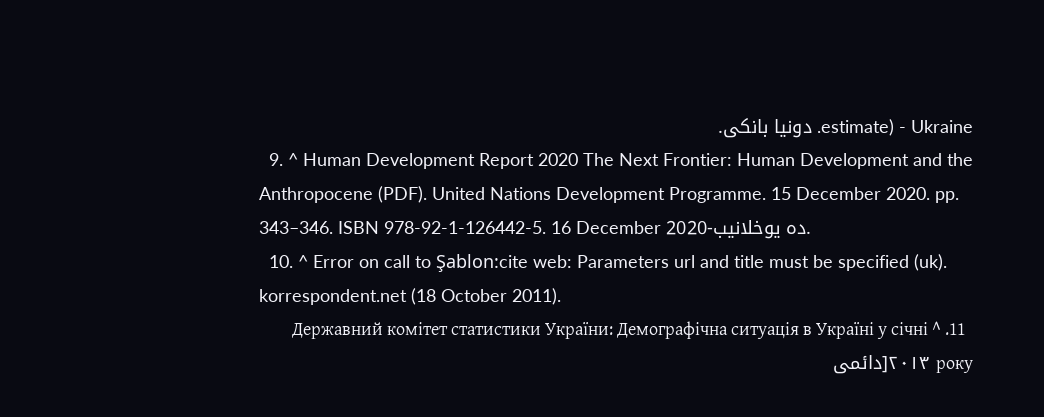estimate) - Ukraine. دونیا بانکی.
  9. ^ Human Development Report 2020 The Next Frontier: Human Development and the Anthropocene (PDF). United Nations Development Programme. 15 December 2020. pp. 343–346. ISBN 978-92-1-126442-5. 16 December 2020-ده یوخلانیب.
  10. ^ Error on call to Şablon:cite web: Parameters url and title must be specified (uk). korrespondent.net (18 October 2011).
  11. ^ Державний комітет статистики України: Демографічна ситуація в Україні у січні ۲۰۱۳ року[دائمی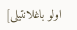اولو باغلانتیلی]